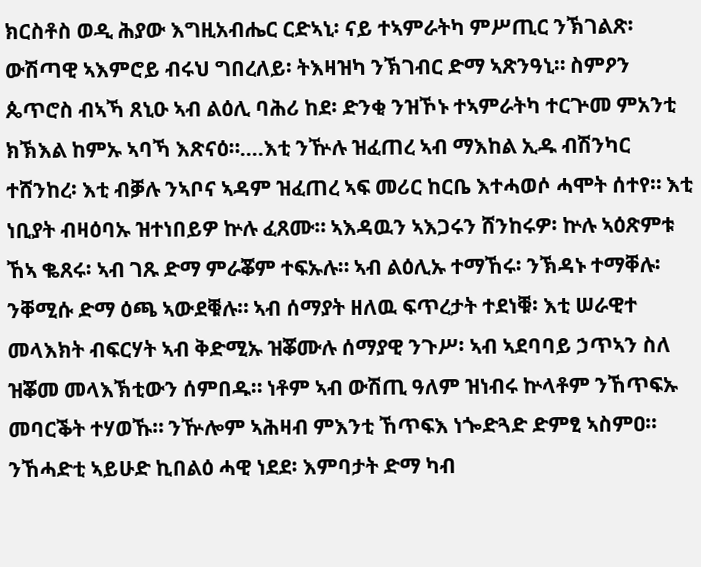ክርስቶስ ወዲ ሕያው እግዚአብሔር ርድኣኒ፡ ናይ ተኣምራትካ ምሥጢር ንኽገልጽ፡ ውሽጣዊ ኣእምሮይ ብሩህ ግበረለይ፡ ትእዛዝካ ንኽገብር ድማ ኣጽንዓኒ። ስምዖን ጴጥሮስ ብኣኻ ጸኒዑ ኣብ ልዕሊ ባሕሪ ከደ፡ ድንቂ ንዝኾኑ ተኣምራትካ ተርጕመ ምአንቲ ክኽእል ከምኡ ኣባኻ እጽናዕ።….እቲ ንዅሉ ዝፈጠረ ኣብ ማእከል ኢዱ ብሽንካር ተሸንከረ፡ እቲ ብቓሉ ንኣቦና ኣዳም ዝፈጠረ ኣፍ መሪር ከርቤ እተሓወሶ ሓሞት ሰተየ። እቲ ነቢያት ብዛዕባኡ ዝተነበይዎ ኵሉ ፈጸሙ። ኣእዳዉን ኣእጋሩን ሸንከሩዎ፡ ኵሉ ኣዕጽምቱ ኸኣ ቈጸሩ፡ ኣብ ገጹ ድማ ምራቖም ተፍኡሉ። ኣብ ልዕሊኡ ተማኸሩ፡ ንኽዳኑ ተማቐሉ፡ ንቐሚሱ ድማ ዕጫ ኣውደቑሉ። ኣብ ሰማያት ዘለዉ ፍጥረታት ተደነቑ፡ እቲ ሠራዊተ መላእክት ብፍርሃት ኣብ ቅድሚኡ ዝቖሙሉ ሰማያዊ ንጉሥ፡ ኣብ ኣደባባይ ኃጥኣን ስለ ዝቖመ መላእኽቲውን ሰምበዱ። ነቶም ኣብ ውሽጢ ዓለም ዝነብሩ ኵላቶም ንኸጥፍኡ መባርቕት ተሃወኹ። ንዅሎም ኣሕዛብ ምእንቲ ኸጥፍእ ነጐድጓድ ድምፂ ኣስምዐ። ንኸሓድቲ ኣይሁድ ኪበልዕ ሓዊ ነደደ፡ እምባታት ድማ ካብ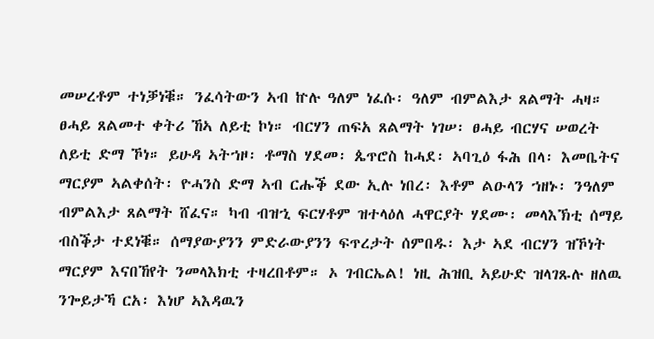መሠረቶም ተነቓነቑ። ንፈሳትውን ኣብ ኵሉ ዓለም ነፈሱ፡ ዓለም ብምልእታ ጸልማት ሓዛ። ፀሓይ ጸልመተ ቀትሪ ኸኣ ለይቲ ኮነ። ብርሃን ጠፍአ ጸልማት ነገሠ፡ ፀሓይ ብርሃና ሠወረት ለይቲ ድማ ኾነ። ይሁዳ ኣትኀዞ፡ ቶማስ ሃደመ፡ ጴጥሮስ ከሓደ፡ ኣባጊዕ ፋሕ በላ፡ እመቤትና ማርያም ኣልቀሰት፡ ዮሓንስ ድማ ኣብ ርሑቕ ደው ኢሉ ነበረ፡ እቶም ልዑላን ኀዘኑ፡ ንዓለም ብምልእታ ጸልማት ሸፈና። ካብ ብዝኂ ፍርሃቶም ዝተላዕለ ሓዋርያት ሃደሙ፡ መላእኽቲ ሰማይ ብስቕታ ተደነቑ። ሰማያውያንን ምድራውያንን ፍጥረታት ሰምበዱ፡ እታ ኣደ ብርሃን ዝኾነት ማርያም እናበኸየት ንመላእክቲ ተዛረበቶም። ኦ ገብርኤል! ነዚ ሕዝቢ ኣይሁድ ዝላገጹሉ ዘለዉ ንጐይታኻ ርአ፡ እነሆ ኣእዳዉን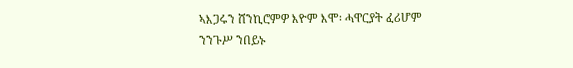ኣእጋሩን ሸንኪሮምዎ እዮም እሞ፡ ሓዋርያት ፈሪሆም ንንጉሥ ንበይኑ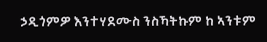ኃዲጎምዎ እንተሃደሙስ ንስኻትኩም ከ ኣንቱም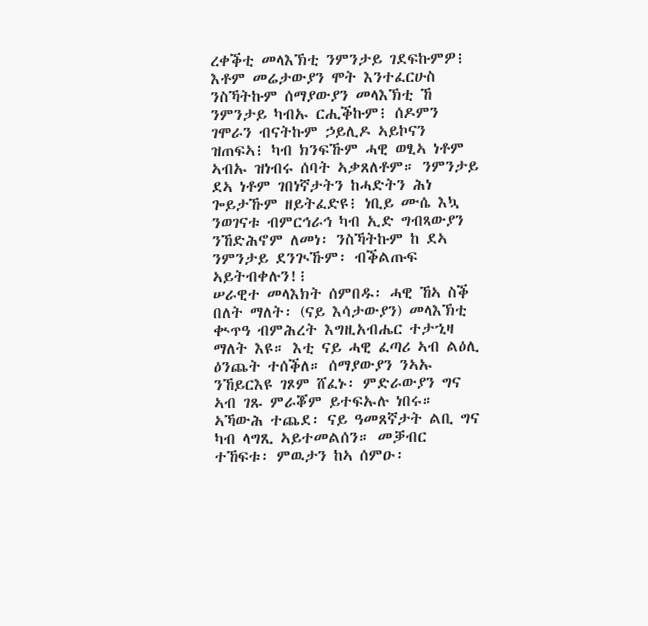ረቀቕቲ መላእኽቲ ንምንታይ ገደፍኩምዎ፧ እቶም መሬታውያን ሞት እንተፈርሁስ ንስኻትኩም ሰማያውያን መላእኽቲ ኸ ንምንታይ ካብኡ ርሒቕኩም፧ ሰዶምን ገሞራን ብናትኩም ኃይሊዶ ኣይኮናን ዝጠፍኣ፧ ካብ ክንፍኹም ሓዊ ወፂኣ ነቶም ኣብኡ ዝነብሩ ሰባት ኣቃጸለቶም። ንምንታይ ደኣ ነቶም ገበነኛታትን ከሓድትን ሕነ ጐይታኹም ዘይትፈድዩ፧ ነቢይ ሙሴ እኳ ንወገናቱ ብምርኅራኅ ካብ ኢድ ግብጻውያን ንኸድሕኖም ለመነ፡ ንስኻትኩም ከ ደኣ ንምንታይ ደንጒኹም፡ ብቕልጡፍ ኣይትብቀሉን!፧
ሠራዊተ መላእክት ሰምበዱ፡ ሓዊ ኸኣ ስቕ በለት ማለት፡ (ናይ እሳታውያን) መላእኽቲ ቊጥዓ ብምሕረት እግዚአብሔር ተታኂዛ ማለት እዩ። እቲ ናይ ሓዊ ፈጣሪ ኣብ ልዕሊ ዕንጨት ተሰቕለ። ሰማያውያን ንኣኡ ንኸይርእዩ ገጾም ሸፈኑ፡ ምድራውያን ግና ኣብ ገጹ ምራቖም ይተፍኡሉ ነበሩ። ኣኻውሕ ተጨደ፡ ናይ ዓመጸኛታት ልቢ ግና ካብ ላግጺ ኣይተመልሰን። መቓብር ተኸፍቱ፡ ምዉታን ከኣ ሰምዑ፡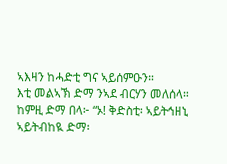ኣእዛን ከሓድቲ ግና ኣይሰምዑን።
እቲ መልኣኽ ድማ ንኣደ ብርሃን መለሰላ። ከምዚ ድማ በላ፦ “ኦ! ቅድስቲ፡ ኣይትኅዘኒ ኣይትብከዪ ድማ፡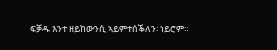ፍቓዱ እንተ ዘይከውንሲ ኣይምተሰቕለን፡ ነይሮም።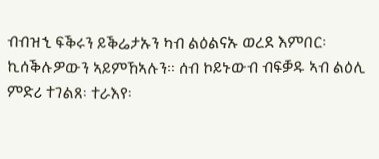ብብዝኂ ፍቕሩን ይቕሬታኡን ካብ ልዕልናኡ ወረደ እምበር፡ ኪሰቕሉዎውን ኣይምኸኣሉን። ሰብ ኮይኑውብ ብፍቓዱ ኣብ ልዕሊ ምድሪ ተገልጸ፡ ተራእየ፡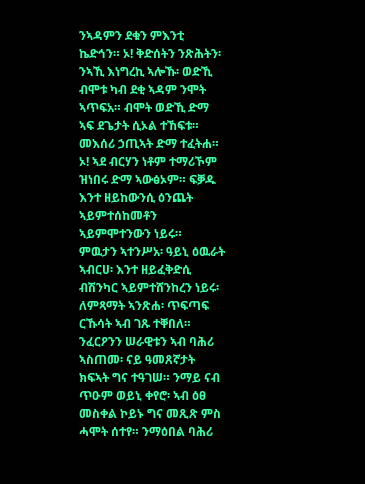ንኣዳምን ደቁን ምእንቲ ኬድኅን። ኦ! ቅድሰትን ንጽሕትን፡ ንኣኺ እነግረኪ ኣሎኹ፡ ወድኺ ብሞቱ ካብ ደቂ ኣዳም ንሞት ኣጥፍአ። ብሞት ወድኺ ድማ ኣፍ ደጌታት ሲኦል ተኸፍቱ። መእሰሪ ኃጢኣት ድማ ተፈትሐ። ኦ! ኣደ ብርሃን ነቶም ተማሪኾም ዝነበሩ ድማ ኣውፅኦም። ፍቓዱ እንተ ዘይከውንሲ ዕንጨት ኣይምተሰከመቶን ኣይምሞተንውን ነይሩ።
ምዉታን ኣተንሥአ፡ ዓይኒ ዕዉራት ኣብርሀ፡ እንተ ዘይፈቅድሲ ብሽንካር ኣይምተሸንከረን ነይሩ፡ ለምጻማት ኣንጽሐ፡ ጥፍጣፍ ርኹሳት ኣብ ገጹ ተቐበለ። ንፈርዖንን ሠራዊቱን ኣብ ባሕሪ ኣስጠመ፡ ናይ ዓመጸኛታት ክፍኣት ግና ተዓገሠ። ንማይ ናብ ጥዑም ወይኒ ቀየሮ፡ ኣብ ዕፀ መስቀል ኮይኑ ግና መጺጽ ምስ ሓሞት ሰተየ። ንማዕበል ባሕሪ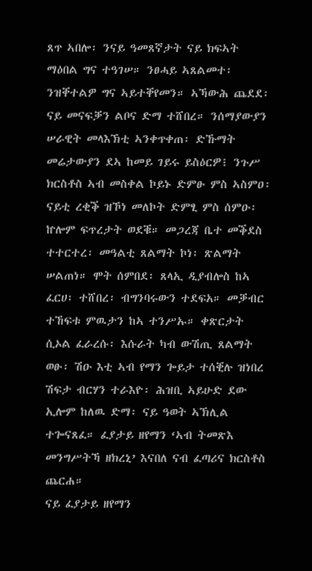ጸጥ ኣበሎ፡ ንናይ ዓመጸኛታት ናይ ክፍኣት ማዕበል ግና ተዓገሠ። ንፀሓይ ኣጸልመተ፡ ንዝቐተልዎ ግና ኣይተቐየመን። ኣኻውሕ ጨደደ፡ ናይ መናፍቓን ልቦና ድማ ተሸበረ። ንሰማያውያን ሠራዊት መላእኽቲ ኣንቀጥቀጠ፡ ድኹማት መሬታውያን ደኣ ከመይ ገይሩ ይስዕርዎ፧ ንጉሥ ክርስቶስ ኣብ መስቀል ኮይኑ ድምፁ ምስ ኣስምዐ፡ ናይቲ ረቂቕ ዝኾነ መለኮት ድምፂ ምስ ሰምዑ፡ ኵሎም ፍጥረታት ወደቑ። መጋረጃ ቤተ መቕደስ ተተርተረ፡ መዓልቲ ጸልማት ኮነ፡ ጽልማት ሠልጠነ። ሞት ሰምበደ፡ ጸላኢ ዲያብሎስ ከኣ ፈርሀ፡ ተሸበረ፡ ብግንባሩውን ተደፍአ። መቓብር ተኸፍቱ ምዉታን ከኣ ተንሥኡ። ቀጽርታት ሲኦል ፈራረሱ፡ እሱራት ካብ ውሽጢ ጸልማት ወፁ፡ ሽዑ እቲ ኣብ የማን ጐይታ ተሰቒሉ ዝነበረ ሽፍታ ብርሃን ተራእዮ፡ ሕዝቢ ኣይሁድ ደው ኢሎም ከለዉ ድማ፡ ናይ ዓወት ኣኽሊል ተጐናጸፈ። ፈያታይ ዘየማን ‘ኣብ ትመጽእ መንግሥትኻ ዘክረኒ’ እናበለ ናብ ፈጣሪና ክርስቶስ ጨርሐ።
ናይ ፈያታይ ዘየማን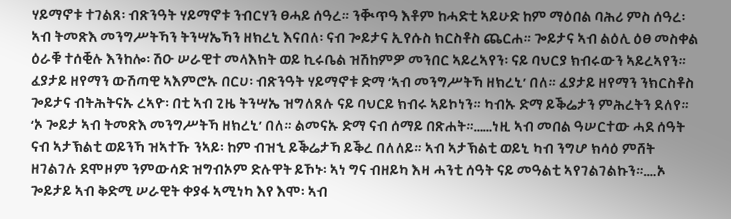ሃይማኖቱ ተገልጸ፡ ብጽንዓት ሃይማኖቱ ንብርሃን ፀሓይ ሰዓረ። ንቚጥዓ እቶም ከሓድቲ ኣይሁድ ከም ማዕበል ባሕሪ ምስ ሰዓረ፡ ኣብ ትመጽእ መንግሥትኻን ትንሣኤኻን ዘክረኒ እናበለ፡ ናብ ጐይታና ኢየሱስ ክርስቶስ ጨርሐ። ጐይታና ኣብ ልዕሊ ዕፀ መስቀል ዕራቑ ተሰቒሉ እንከሎ፡ ሽዑ ሠራዊተ መላእክት ወይ ኪሩቤል ዝሽከምዎ መንበር ኣይረኣየን፡ ናይ ባህርያ ክብሩውን ኣይረኣየን። ፈያታይ ዘየማን ውሽጣዊ ኣእምሮኡ በርሀ፡ ብጽንዓት ሃይማኖቱ ድማ ‘ኣብ መንግሥትኻ ዘክረኒ’ በለ። ፈያታይ ዘየማን ንክርስቶስ ጐይታና ብትሕትናኡ ረኣዮ፡ በቲ ኣብ ጊዜ ትንሣኤ ዝግለጸሉ ናይ ባህርይ ክብሩ ኣይኮነን። ካብኡ ድማ ይቕሬታን ምሕረትን ደለየ። ‘ኦ ጐይታ ኣብ ትመጽእ መንግሥትኻ ዘክረኒ’ በለ። ልመናኡ ድማ ናብ ሰማይ በጽሐት።……ነዚ ኣብ መበል ዓሠርተው ሓደ ሰዓት ናብ ኣታኽልቲ ወይንኻ ዝኣተኹ ንኣይ፡ ከም ብዝኂ ይቕሬታኻ ይቕረ በለለይ። ኣብ ኣታኽልቲ ወይኒ ካብ ንግሆ ክሳዕ ምሸት ዘገልገሉ ደሞዞም ንምውሳድ ዝግብኦም ድሉዋት ይኾኑ፡ ኣነ ግና ብዘይካ እዛ ሓንቲ ሰዓት ናይ መዓልቲ ኣየገልገልኩን።….ኦ ጐይታይ ኣብ ቅድሚ ሠራዊት ቀያፋ ኣሚነካ እየ እሞ፡ ኣብ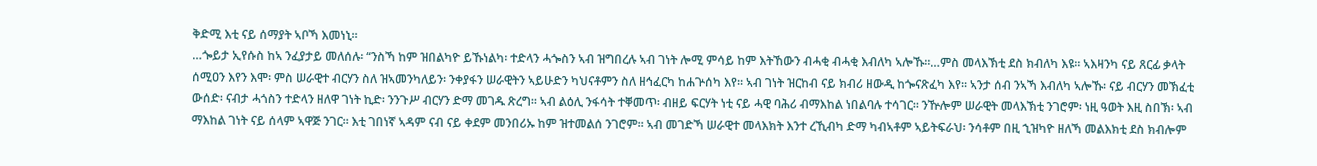ቅድሚ እቲ ናይ ሰማያት ኣቦኻ እመነኒ።
…ጐይታ ኢየሱስ ከኣ ንፈያታይ መለሰሉ፡ “ንስኻ ከም ዝበልካዮ ይኹነልካ፡ ተድላን ሓጐስን ኣብ ዝግበረሉ ኣብ ገነት ሎሚ ምሳይ ከም እትኸውን ብሓቂ ብሓቂ እብለካ ኣሎኹ።…ምስ መላእኽቲ ደስ ክብለካ እዩ። ኣእዛንካ ናይ ጸርፊ ቃላት ሰሚዐን እየን እሞ፡ ምስ ሠራዊተ ብርሃን ስለ ዝኣመንካለይን፡ ንቀያፋን ሠራዊትን ኣይሁድን ካህናቶምን ስለ ዘኅፈርካ ከሐጕሰካ እየ። ኣብ ገነት ዝርከብ ናይ ክብሪ ዘውዲ ከጐናጽፈካ እየ። ኣንታ ሰብ ንኣኻ እብለካ ኣሎኹ፡ ናይ ብርሃን መኽፈቲ ውሰድ፡ ናብታ ሓጎስን ተድላን ዘለዋ ገነት ኪድ፡ ንንጉሥ ብርሃን ድማ መገዱ ጽረግ። ኣብ ልዕሊ ንፋሳት ተቐመጥ፡ ብዘይ ፍርሃት ነቲ ናይ ሓዊ ባሕሪ ብማእከል ነበልባሉ ተሳገር። ንዅሎም ሠራዊት መላእኽቲ ንገሮም፡ ነዚ ዓወት እዚ ስበኽ፡ ኣብ ማእከል ገነት ናይ ሰላም ኣዋጅ ንገር። እቲ ገበነኛ ኣዳም ናብ ናይ ቀደም መንበሪኡ ከም ዝተመልሰ ንገሮም። ኣብ መገድኻ ሠራዊተ መላእክት እንተ ረኺብካ ድማ ካብኣቶም ኣይትፍራህ፡ ንሳቶም በዚ ኂዝካዮ ዘለኻ መልእክቲ ደስ ክብሎም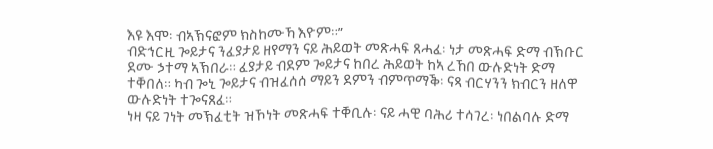እዩ እሞ፡ ብኣኽናፎም ክስከሙኻ እዮም።”
ብድኅርዚ ጐይታና ንፈያታይ ዘየማን ናይ ሕይወት መጽሓፍ ጸሓፈ፡ ነታ መጽሓፍ ድማ ብኽቡር ደሙ ኃተማ ኣኽበራ። ፈያታይ ብደም ጐይታና ከበረ ሕይወት ከኣ ረኸበ ውሉድነት ድማ ተቐበለ። ካብ ጐኒ ጐይታና ብዝፈሰሰ ማይን ደምን ብምጥማቕ፡ ናጻ ብርሃንን ክብርን ዘለዋ ውሉድነት ተጐናጸፈ።
ነዛ ናይ ገነት መኽፈቲት ዝኾነት መጽሓፍ ተቐቢሉ፡ ናይ ሓዊ ባሕሪ ተሳገረ፡ ነበልባሉ ድማ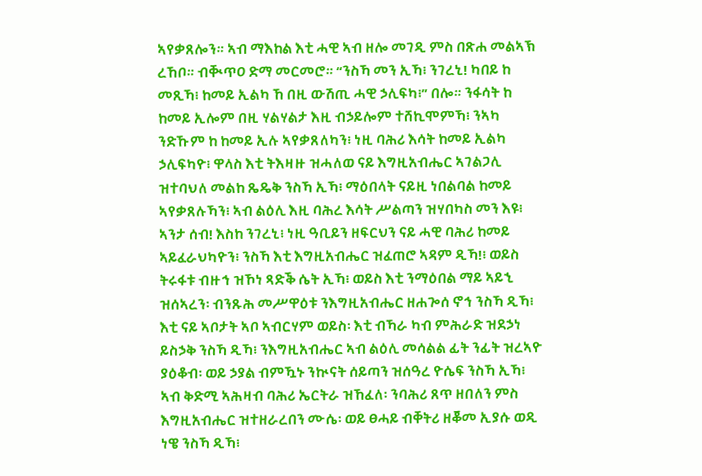ኣየቃጸሎን። ኣብ ማእከል እቲ ሓዊ ኣብ ዘሎ መገዲ ምስ በጽሐ መልኣኽ ረኸቦ። ብቚጥዐ ድማ መርመሮ። “ንስኻ መን ኢኻ፧ ንገረኒ! ካበይ ከ መጺኻ፧ ከመይ ኢልካ ኸ በዚ ውሽጢ ሓዊ ኃሊፍካ፧” በሎ። ንፋሳት ከ ከመይ ኢሎም በዚ ሃልሃልታ እዚ ብኃይሎም ተሸኪሞምኻ፧ ንኣካ ንድኹም ከ ከመይ ኢሉ ኣየቃጸለካን፧ ነዚ ባሕሪ እሳት ከመይ ኢልካ ኃሊፍካዮ፧ ዋላስ እቲ ትእዛዙ ዝሓለወ ናይ እግዚአብሔር ኣገልጋሊ ዝተባህለ መልከ ጼዴቅ ንስኻ ኢኻ፧ ማዕበላት ናይዚ ነበልባል ከመይ ኣየቃጸሉኻን፧ ኣብ ልዕሊ እዚ ባሕረ እሳት ሥልጣን ዝሃበካስ መን እዩ፧ ኣንታ ሰብ! እስከ ንገረኒ፧ ነዚ ዓቢይን ዘፍርህን ናይ ሓዊ ባሕሪ ከመይ ኣይፈራህካዮን፧ ንስኻ እቲ እግዚአብሔር ዝፈጠሮ ኣዳም ዲኻ!፧ ወይስ ትሩፋቱ ብዙኅ ዝኾነ ጻድቕ ሴት ኢኻ፧ ወይስ እቲ ንማዕበል ማይ ኣይኂ ዝሰኣረን፡ ብንጹሕ መሥዋዕቱ ንእግዚአብሔር ዘሐጐሰ ኖኅ ንስኻ ዲኻ፧ እቲ ናይ ኣቦታት ኣቦ ኣብርሃም ወይስ፡ እቲ ብኻራ ካብ ምሕራድ ዝደኃነ ይስኃቅ ንስኻ ዲኻ፧ ንእግዚአብሔር ኣብ ልዕሊ መሳልል ፊት ንፊት ዝረኣዮ ያዕቆብ፡ ወይ ኃያል ብምዃኑ ንኲናት ሰይጣን ዝሰዓረ ዮሴፍ ንስኻ ኢኻ፧ ኣብ ቅድሚ ኣሕዛብ ባሕሪ ኤርትራ ዝኸፈለ፡ ንባሕሪ ጸጥ ዘበለን ምስ እግዚአብሔር ዝተዘራረበን ሙሴ፡ ወይ ፀሓይ ብቐትሪ ዘቖመ ኢያሱ ወዲ ነዌ ንስኻ ዲኻ፧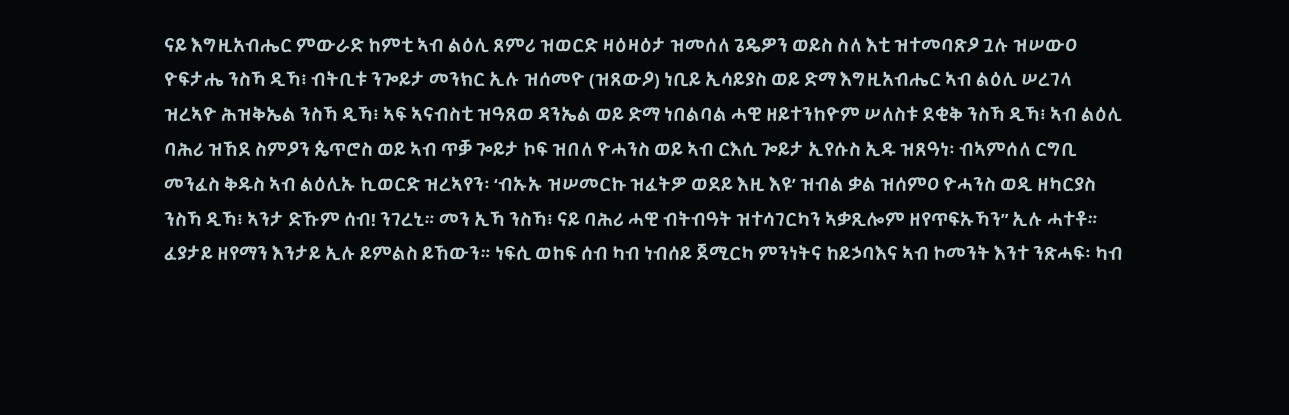ናይ እግዚአብሔር ምውራድ ከምቲ ኣብ ልዕሊ ጸምሪ ዝወርድ ዛዕዛዕታ ዝመሰለ ጌዴዎን ወይስ ስለ እቲ ዝተመባጽዖ ጓሉ ዝሠውዐ ዮፍታሔ ንስኻ ዲኻ፧ ብትቢቱ ንጐይታ መንክር ኢሉ ዝሰመዮ (ዝጸውዖ) ነቢይ ኢሳይያስ ወይ ድማ እግዚአብሔር ኣብ ልዕሊ ሠረገላ ዝረኣዮ ሕዝቅኤል ንስኻ ዲኻ፧ ኣፍ ኣናብስቲ ዝዓጸወ ዳንኤል ወይ ድማ ነበልባል ሓዊ ዘይተንከዮም ሠለስቱ ደቂቅ ንስኻ ዲኻ፧ ኣብ ልዕሊ ባሕሪ ዝኸደ ስምዖን ጴጥሮስ ወይ ኣብ ጥቓ ጐይታ ኮፍ ዝበለ ዮሓንስ ወይ ኣብ ርእሲ ጐይታ ኢየሱስ ኢዱ ዝጸዓነ፡ ብኣምሰለ ርግቢ መንፈስ ቅዱስ ኣብ ልዕሊኡ ኪወርድ ዝረኣየን፡ ‘ብኡኡ ዝሠመርኩ ዝፈትዎ ወደይ እዚ እዩ’ ዝብል ቃል ዝሰምዐ ዮሓንስ ወዲ ዘካርያስ ንስኻ ዲኻ፧ ኣንታ ድኹም ሰብ! ንገረኒ። መን ኢኻ ንስኻ፧ ናይ ባሕሪ ሓዊ ብትብዓት ዝተሳገርካን ኣቃጺሎም ዘየጥፍኡኻን” ኢሉ ሓተቶ።
ፈያታይ ዘየማን እንታይ ኢሉ ይምልስ ይኸውን። ነፍሲ ወከፍ ሰብ ካብ ነብሰይ ጀሚርካ ምንነትና ከይኃባእና ኣብ ኮመንት እንተ ንጽሓፍ፡ ካብ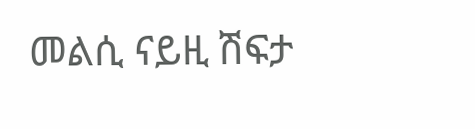መልሲ ናይዚ ሽፍታ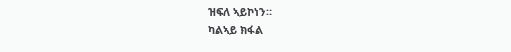ዝፍለ ኣይኮነን።
ካልኣይ ክፋል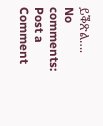ይቕጽል….
No comments:
Post a Comment